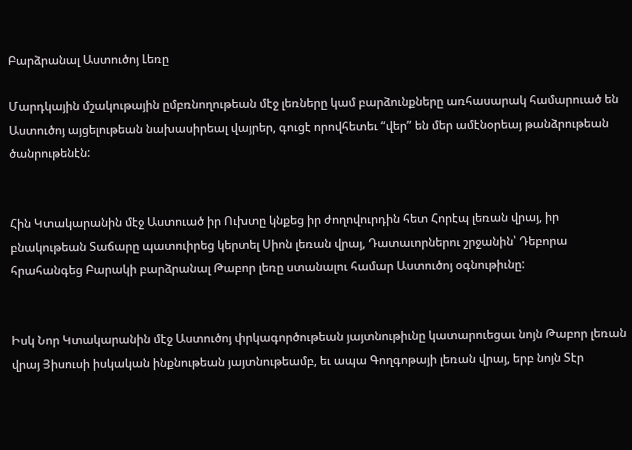Բարձրանալ Աստուծոյ Լեռը

Մարդկային մշակութային ըմբռնողութեան մէջ լեռները կամ բարձունքները առհասարակ համարուած են Աստուծոյ այցելութեան նախասիրեալ վայրեր, գուցէ որովհետեւ “վեր” են մեր ամէնօրեայ թանձրութեան ծանրութենէն:


Հին Կտակարանին մէջ Աստուած իր Ուխտը կնքեց իր ժողովուրդին հետ Հորէպ լեռան վրայ, իր բնակութեան Տաճարը պատուիրեց կերտել Սիոն լեռան վրայ, Դատաւորներու շրջանին՝ Դեբորա  հրահանգեց Բարակի բարձրանալ Թաբոր լեռը ստանալու համար Աստուծոյ օգնութիւնը:


Իսկ Նոր Կտակարանին մէջ Աստուծոյ փրկագործութեան յայտնութիւնը կատարուեցաւ նոյն Թաբոր լեռան վրայ Յիսուսի իսկական ինքնութեան յայտնութեամբ, եւ ապա Գողգոթայի լեռան վրայ, երբ նոյն Տէր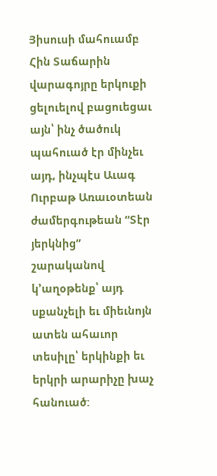Յիսուսի մահուամբ Հին Տաճարին վարագոյրը երկուքի ցելուելով բացուեցաւ այն՝ ինչ ծածուկ պահուած էր մինչեւ այդ, ինչպէս Աւագ Ուրբաթ Առաւօտեան ժամերգութեան “Տէր յերկնից” շարականով կ’աղօթենք՝ այդ սքանչելի եւ միեւնոյն ատեն ահաւոր տեսիլը՝ երկինքի եւ երկրի արարիչը խաչ հանուած: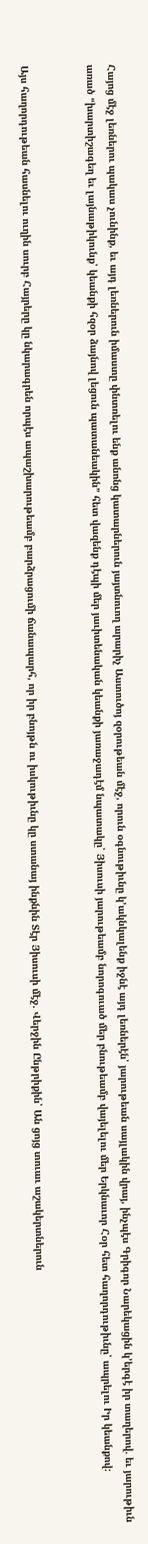Հայոց մէջ լեռներու պակաս չունինք, եւ այդ լեռներուն իմաստը փնտռելու ենք անոնց կատարներուն յայտնուող արարիչ Աստուծոյ զօրութեան մէջ, որուն օգնութիւնը կ’ակնկալենք իջնէ այդ լեռներէն՝ յարութեան սայլակին վրայ, ինչպէս Գրիգոր Նարեկացին կ’երգէ իր տաղերով. եւ յարութիւն առած “խարտիշագեղ եւ լայնաթիկունք՝ կեանքի հզօր ձայնով լեցուն պատանեակին” հետ վազենք դէպի մեր յաւիտենական կեանքի յառաջադէմ նպատակը՝ Յիսուսի յարութեամբ նորոգուած մեր բնութեամբ վայելելու մեր Երկնաւոր Հօր հետ հաղորդութիւնը՝ ապրելու Իր կեանքով:


Այս հաղորդութեան հասնելու ուղին սուրբ Հայրերը կը նկարագրեն որպէս ապաշխարութեամբ բարձրացումի ճանապարհ, որ իր բնոյթն ու իսկութիւնը կը ստանայ ինքնին Տէր Յիսուսի մէջ. Վերջին Ընթրիքին՝ Ան ցոյց տուաւ աշակերտներուն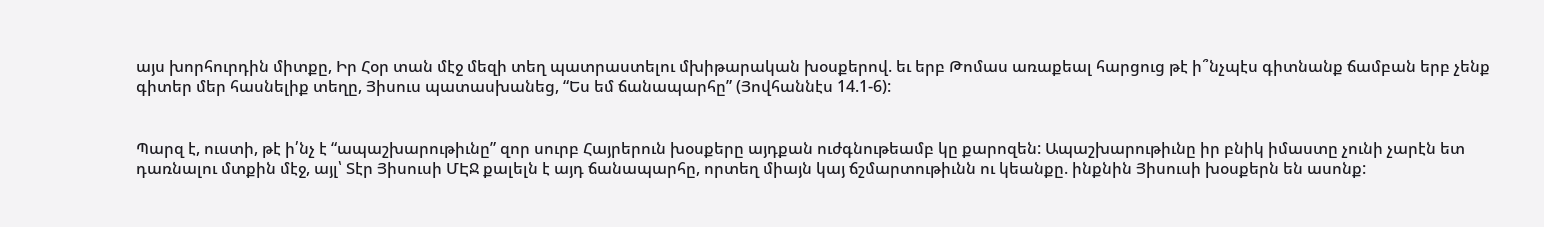այս խորհուրդին միտքը, Իր Հօր տան մէջ մեզի տեղ պատրաստելու մխիթարական խօսքերով. եւ երբ Թոմաս առաքեալ հարցուց թէ ի՞նչպէս գիտնանք ճամբան երբ չենք գիտեր մեր հասնելիք տեղը, Յիսուս պատասխանեց, “Ես եմ ճանապարհը” (Յովհաննէս 14.1-6):


Պարզ է, ուստի, թէ ի՛նչ է “ապաշխարութիւնը” զոր սուրբ Հայրերուն խօսքերը այդքան ուժգնութեամբ կը քարոզեն: Ապաշխարութիւնը իր բնիկ իմաստը չունի չարէն ետ դառնալու մտքին մէջ, այլ՝ Տէր Յիսուսի ՄԷՋ քալելն է այդ ճանապարհը, որտեղ միայն կայ ճշմարտութիւնն ու կեանքը. ինքնին Յիսուսի խօսքերն են ասոնք: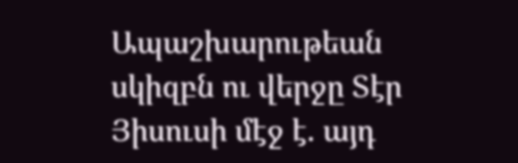Ապաշխարութեան սկիզբն ու վերջը Տէր Յիսուսի մէջ է. այդ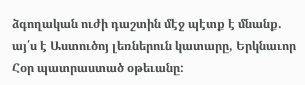ձգողական ուժի դաշտին մէջ պէտք է մնանք. այ՛ս է Աստուծոյ լեռներուն կատարը, Երկնաւոր Հօր պատրաստած օթեւանը: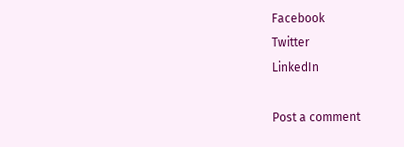Facebook
Twitter
LinkedIn

Post a comment